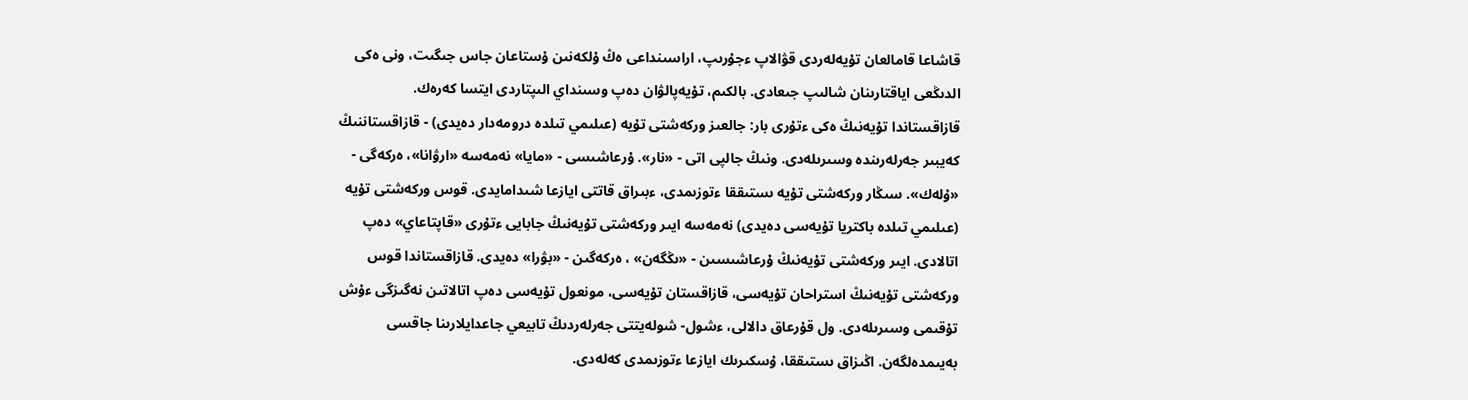قاشاعا قامالعان تۇيەلەردى قۋالاپ ءجۇرىپ، اراسىنداعى ەڭ ۇلكەنىن ۇستاعان جاس جىگىت، ونى ەكى الدىڭعى اياقتارىنان شالىپ جىعادى. بالكىم، تۇيەپالۋان دەپ وسىنداي الىپتاردى ايتسا كەرەك.
قازاقستاندا تۇيەنىڭ ەكى ءتۇرى بار: جالعىز وركەشتى تۇيە (عىلىمي تىلدە درومەدار دەيدى) - قازاقستاننىڭ كەيبىر جەرلەرىندە وسىرىلەدى. ونىڭ جالپى اتى - «نار». ۇرعاشىسى - «مايا» نەمەسە «ارۋانا»، ەركەگى - «ۇلەك». سىڭار وركەشتى تۇيە ىستىققا ءتوزىمدى، ءبىراق قاتتى ايازعا شىدامايدى. قوس وركەشتى تۇيە (عىلىمي تىلدە باكتريا تۇيەسى دەيدى) نەمەسە ايىر وركەشتى تۇيەنىڭ جابايى ءتۇرى «قاپتاعاي» دەپ اتالادى. ايىر وركەشتى تۇيەنىڭ ۇرعاشىسىن - «ىڭگەن» ، ەركەگىن - «بۋرا» دەيدى. قازاقستاندا قوس وركەشتى تۇيەنىڭ استراحان تۇيەسى، قازاقستان تۇيەسى، مونعول تۇيەسى دەپ اتالاتىن نەگىزگى ءۇش تۇقىمى وسىرىلەدى. ول قۇرعاق دالالى، ءشول- شولەيتتى جەرلەردىڭ تابيعي جاعدايلارىنا جاقسى بەيىمدەلگەن. اڭىزاق ىستىققا، ۇسكىرىك ايازعا ءتوزىمدى كەلەدى.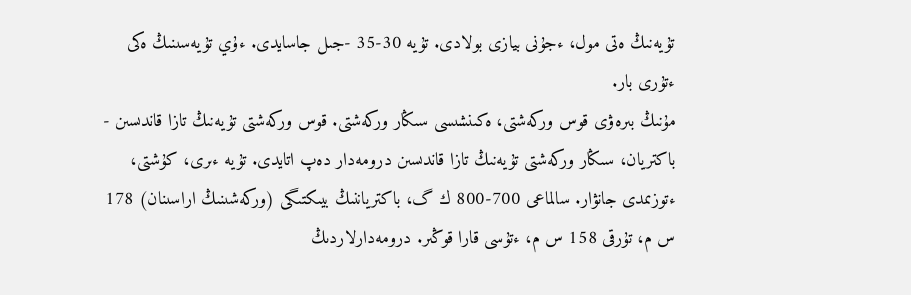تۇيەنىڭ ەتى مول، ءجۇنى بيازى بولادى. تۇيە 30-35 -جىل جاسايدى. ءۇي تۇيەسىنىڭ ەكى ءتۇرى بار.
مۇنىڭ بىرەۋى قوس وركەشتى، ەكىنشىسى سىڭار وركەشتى. قوس وركەشتى تۇيەنىڭ تازا قاندىسىن - باكتريان، سىڭار وركەشتى تۇيەنىڭ تازا قاندىسىن درومەدار دەپ اتايدى. تۇيە ءىرى، كۇشتى، ءتوزىمدى جانۋار. سالماعى 700-800 ك گ، باكترياننىڭ بيىكتىگى (وركەشىنىڭ اراسىنان) 178 س م، تۇرقى 158 س م، ءتۇسى قارا قوڭىر. درومەدارلاردىڭ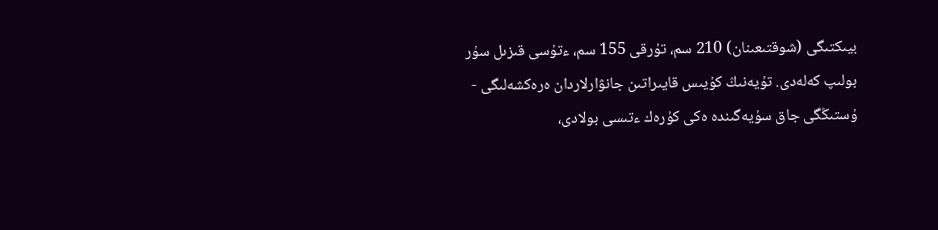بيىكتىگى (شوقتىعىنان) 210 سم، تۇرقى 155 سم، ءتۇسى قىزىل سۇر بولىپ كەلەدى. تۇيەنىڭ كۇيىس قايىراتىن جانۋارلاردان ەرەكشەلىگى - ۇستىڭگى جاق سۇيەگىندە ەكى كۇرەك ءتىسى بولادى،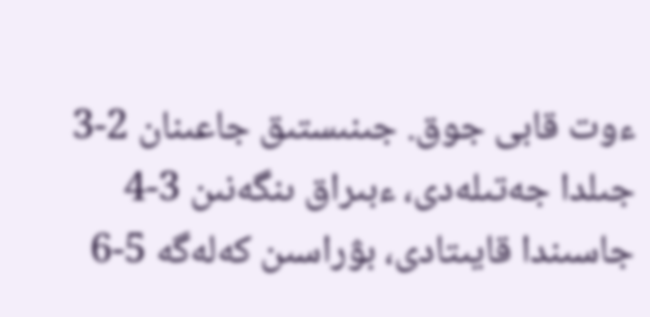ءوت قابى جوق. جىنىستىق جاعىنان 2-3 جىلدا جەتىلەدى، ءبىراق ىنگەنىن 3-4 جاسىندا قايىتادى، بۋراسىن كەلەگە 5-6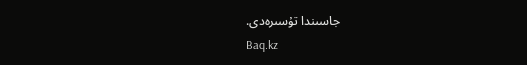جاسىندا تۇسىرەدى.
Baq.kz